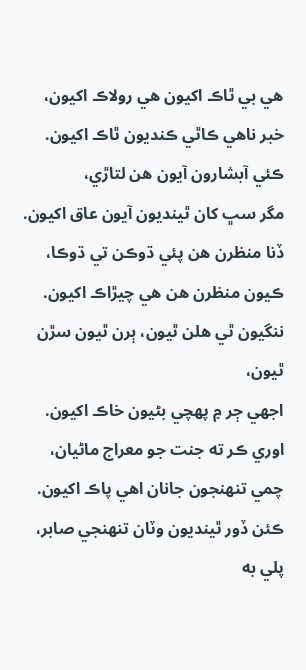هي بي ٿاڪ اکيون هي رولاڪ اکيون،
خبر ناهي ڪاٿي ڪنديون ٿاڪ اکيون.
ڪئي آبشارون آيون هن لتاڙي،
مگر سڀ کان ٿينديون آيون عاق اکيون.
ڏنا منظرن هن پئي ڌوڪن تي ڌوڪا،
ڪيون منظرن هن هي چيڙاڪ اکيون.
ننگيون ٿي هلن ٿيون، ٻرن ٿيون سڙن ٿيون،
اجهي ڄر ۾ پهچي بڻيون خاڪ اکيون.
اوري ڪر ته جنت جو معراج ماڻيان،
چمي تنهنجون جانان اهي پاڪ اکيون.
ڪئن ڏور ٿينديون وٽان تنهنجي صابر،
پلي به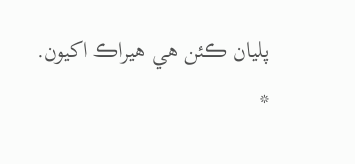پليان ڪئن هي هيراڪ اکيون.
*